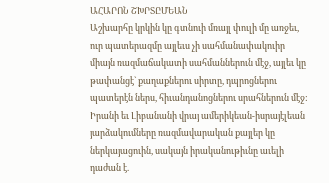ԱՀԱՐՈՆ ՇԽՐՏԸՄԵԱՆ
Աշխարհը կրկին կը գտնուի մռայլ փուլի մը առջեւ, ուր պատերազմը այլեւս չի սահմանափակուիր միայն ռազմաճակատի սահմաններուն մէջ, այլեւ կը թափանցէ` քաղաքներու սիրտը, դպրոցներու պատերէն ներս, հիւանդանոցներու սրահներուն մէջ:
Իրանի եւ Լիբանանի վրայ ամերիկեան-իսրայէլեան յարձակումները ռազմավարական քայլեր կը ներկայացուին, սակայն իրականութիւնը աւելի դաժան է.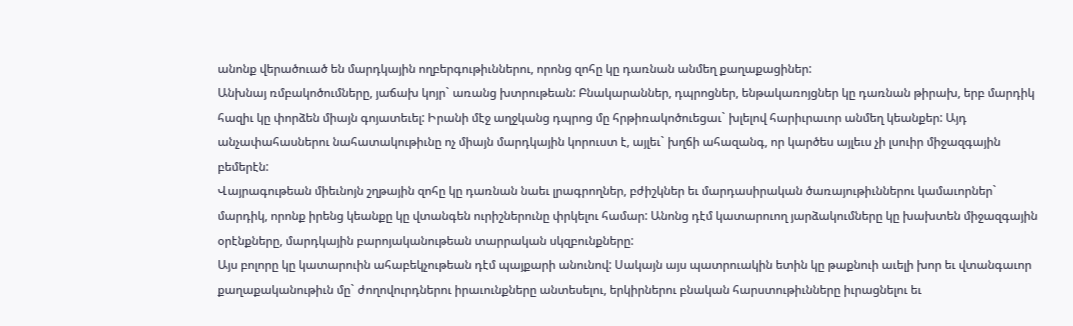անոնք վերածուած են մարդկային ողբերգութիւններու, որոնց զոհը կը դառնան անմեղ քաղաքացիներ:
Անխնայ ռմբակոծումները, յաճախ կոյր` առանց խտրութեան: Բնակարաններ, դպրոցներ, ենթակառոյցներ կը դառնան թիրախ, երբ մարդիկ հազիւ կը փորձեն միայն գոյատեւել: Իրանի մէջ աղջկանց դպրոց մը հրթիռակոծուեցաւ` խլելով հարիւրաւոր անմեղ կեանքեր: Այդ անչափահասներու նահատակութիւնը ոչ միայն մարդկային կորուստ է, այլեւ` խղճի ահազանգ, որ կարծես այլեւս չի լսուիր միջազգային բեմերէն:
Վայրագութեան միեւնոյն շղթային զոհը կը դառնան նաեւ լրագրողներ, բժիշկներ եւ մարդասիրական ծառայութիւններու կամաւորներ` մարդիկ, որոնք իրենց կեանքը կը վտանգեն ուրիշներունը փրկելու համար: Անոնց դէմ կատարուող յարձակումները կը խախտեն միջազգային օրէնքները, մարդկային բարոյականութեան տարրական սկզբունքները:
Այս բոլորը կը կատարուին ահաբեկչութեան դէմ պայքարի անունով: Սակայն այս պատրուակին ետին կը թաքնուի աւելի խոր եւ վտանգաւոր քաղաքականութիւն մը` ժողովուրդներու իրաւունքները անտեսելու, երկիրներու բնական հարստութիւնները իւրացնելու եւ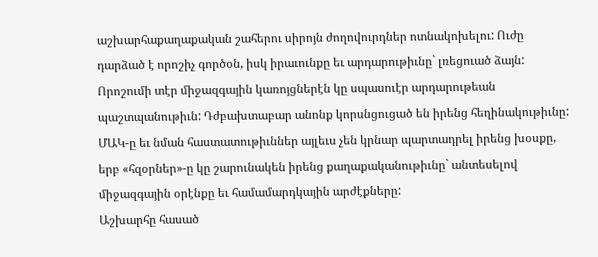աշխարհաքաղաքական շահերու սիրոյն ժողովուրդներ ոտնակոխելու: Ուժը դարձած է որոշիչ գործօն, իսկ իրաւունքը եւ արդարութիւնը` լռեցուած ձայն:
Որոշումի տէր միջազգային կառոյցներէն կը սպասուէր արդարութեան պաշտպանութիւն: Դժբախտաբար անոնք կորսնցուցած են իրենց հեղինակութիւնը: ՄԱԿ-ը եւ նման հաստատութիւններ այլեւս չեն կրնար պարտադրել իրենց խօսքը, երբ «հզօրներ»-ը կը շարունակեն իրենց քաղաքականութիւնը` անտեսելով միջազգային օրէնքը եւ համամարդկային արժէքները:
Աշխարհը հասած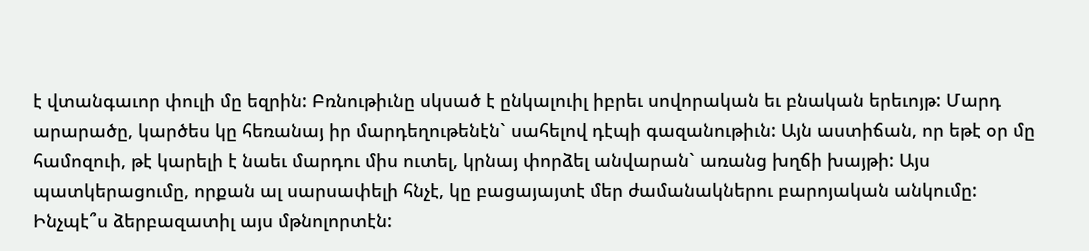է վտանգաւոր փուլի մը եզրին: Բռնութիւնը սկսած է ընկալուիլ իբրեւ սովորական եւ բնական երեւոյթ: Մարդ արարածը, կարծես կը հեռանայ իր մարդեղութենէն` սահելով դէպի գազանութիւն: Այն աստիճան, որ եթէ օր մը համոզուի, թէ կարելի է նաեւ մարդու միս ուտել, կրնայ փորձել անվարան` առանց խղճի խայթի: Այս պատկերացումը, որքան ալ սարսափելի հնչէ, կը բացայայտէ մեր ժամանակներու բարոյական անկումը:
Ինչպէ՞ս ձերբազատիլ այս մթնոլորտէն: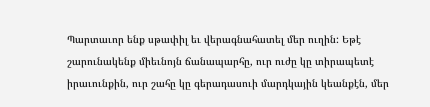Պարտաւոր ենք սթափիլ եւ վերագնահատել մեր ուղին: Եթէ շարունակենք միեւնոյն ճանապարհը, ուր ուժը կը տիրապետէ իրաւունքին, ուր շահը կը գերադասուի մարդկային կեանքէն, մեր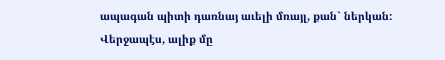ապագան պիտի դառնայ աւելի մռայլ, քան` ներկան:
Վերջապէս, ալիք մը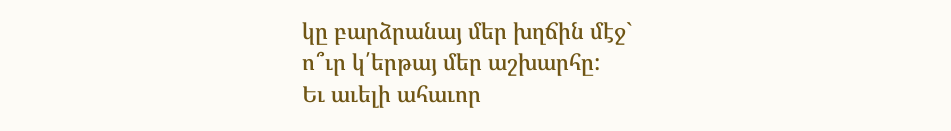կը բարձրանայ մեր խղճին մէջ`
ո՞ւր կ՛երթայ մեր աշխարհը:
Եւ աւելի ահաւոր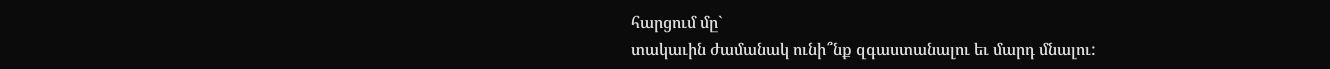հարցում մը`
տակաւին ժամանակ ունի՞նք զգաստանալու եւ մարդ մնալու: